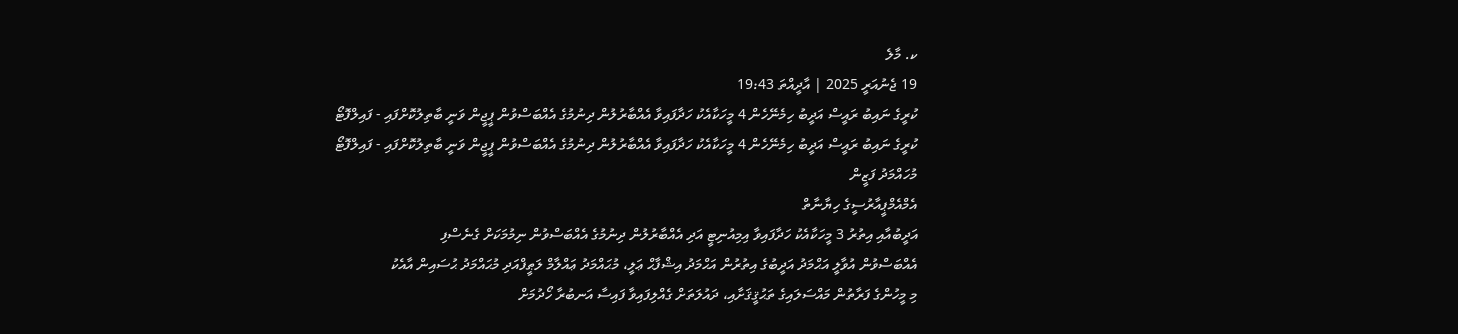ކ. މާލެ
19 ޖެނުއަރީ 2025 | އާދީއްތަ 19:43
ކުރީގެ ނައިބު ރައީސް އަދީބު ހިމެނޭހެން 4 މީހަކާއެކު ހަދާފައިވާ އެއްބާރުލުން ދިނުމުގެ އެއްބަސްވުން ޕީޖީން ވަނީ ބާތިލުކޮށްފައި - ފައިލްފޮޓޯ
ކުރީގެ ނައިބު ރައީސް އަދީބު ހިމެނޭހެން 4 މީހަކާއެކު ހަދާފައިވާ އެއްބާރުލުން ދިނުމުގެ އެއްބަސްވުން ޕީޖީން ވަނީ ބާތިލުކޮށްފައި - ފައިލްފޮޓޯ
މުހައްމަދު ފަޒީން
އެމްއެމްޕީއާރުސީގެ ހިޔާނާތް
އަދީބުއާއި އިތުރު 3 މީހަކާއެކު ހަދާފައިވާ އިމިއުނިޓީ އަދި އެއްބާރުލުން ދިނުމުގެ އެއްބަސްވުން ނިމުމަކަށް ގެނެސްފި
އެއްބަސްވުން އުވާލީ އަޙްމަދު އަދީބުގެ އިތުރުން އަޙްމަދު އިޝްފާޙް ޢަލީ، މުޙައްމަދު ޢައްލާމް ލަޠީފްއަދި މުޙައްމަދު ޙުސައިން އާއެކު
މި މީހުންގެ ފަރާތުން މައްސަލައިގެ ތަޙުޤީޤަށާއި، ދައުލަތަށް ގެއްލިފައިވާ ފައިސާ އަނބުރާ ހޯދުމަށް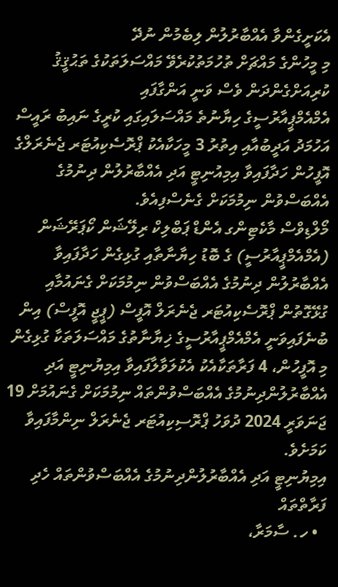އެކަށީގެންވާ އެއްބާރުލުން ލިބެމުން ނުދޭ
މި މީހުންގެ މައްޗަށް ތުހުމަތުކުރެވޭ މައްސަލަތަކުގެ ތަޙުޤީޤު ކުރިއަށްގެންދަން ވެސް ވަނީ އަންގާފައި
އެމްއެމްޕީއާރުސީގެ ހިޔާނުތެ މައްސަލައިގައި ކުރީގެ ނައިބު ރައީސް އަހުމަދު އަދީބުއާއި އިތުރު 3 މީހަކާއެކު ޕްރޮސެކިއުޓަރ ޖެނެރަލްގެ އޮފީހުން ހަދާފައިވާ އިމިއުނިޓީ އަދި އެއްބާރުލުން ދިނުމުގެ އެއްބަސްވުން ނިމުމަކަށް ގެނެސްފިއެވެ.
މޯލްޑިވްސް މާކެޓިންގ އެންޑް ޕަބްލިކް ރިލޭޝަން ކޯޕަރޭޝަން (އެމްއެމްޕީއާރުސީ) ގެ ބޮޑު ހިޔާނާތާއި ގުޅިގެން ހަދާފައިވާ އެއްބާރުލުން ދިނުމުގެ އެއްބަސްވުން ނިމުމަކަށް ގެނައުމާއި ގުޅޭގޮތުން ޕްރޮސެކިއުޓަރ ޖެނެރަލް އޮފީސް (ޕީޖީ އޮފީސް) އިން ބުނެފައިވަނީ އެމްއެމްޕީއާރުސީގެ ޚިޔާނާތުގެ މައްސަލަތަކާ ގުޅިގެން މި އޮފީހުން، 4 ފަރާތަކާއެކު އެކުލަވާލާފައިވާ އިމިޔުނިޓީ އަދި އެއްބާރުލުންދިނުމުގެ އެއްބަސްވުންތައް ނިމުމަކަށް ގެނައުމަށް 19 ޖަނަވަރީ 2024 ދުވަހު ޕްރޮސިކިއުޓަރ ޖެނެރަލް ނިންމާފައިވާ ކަމަށެވެ.
އިމިޔުނިޓީ އަދި އެއްބާރުލުންދިނުމުގެ އެއްބަސްވުންތައް ހެދި ފަރާތްތައް
  • ހ. ސާމަރާ،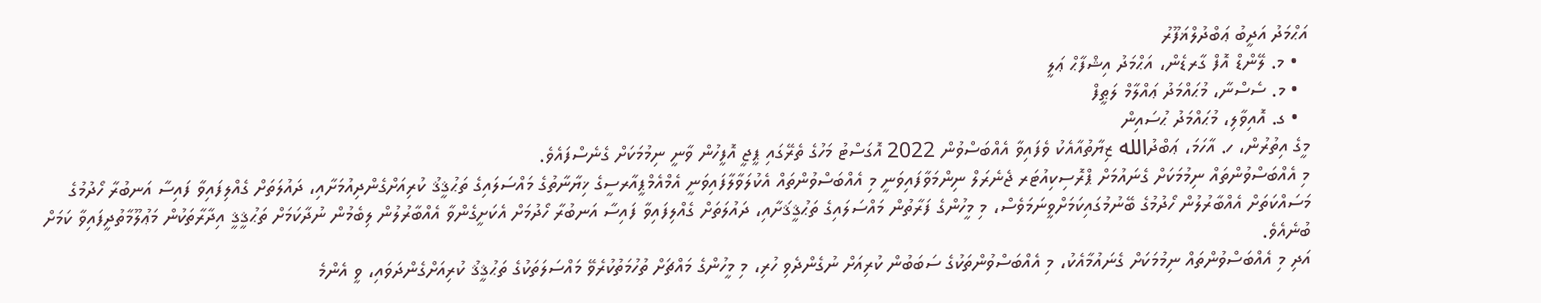އަޙްމަދު އަދީބު ޢަބްދުލްޣަފޫރު
  • މ. ލޭންޑް އޮފް ގާރޑެން، އަޙްމަދު އިޝްފާޙް ޢަލީ
  • މ. ސެސްނާ، މުޙައްމަދު ޢައްލާމް ލަޠީފް
  • ގ. އޮއިވާލި، މުޙައްމަދު ޙުސައިން
މީގެ އިތުރުން، ހ. އާހަމަ، ޢަބްދުالله ޒިޔާތުއާއެކު ވެފައިވާ އެއްބަސްވުން 2022 އޮގަސްޓު މަހުގެ ތެރޭގައި ޕީޖީ އޮފީހުން ވާނީ ނިމުމަކަށް ގެނެސްފައެވެ.
މި އެއްބަސްވުންތައް ނިމުމަކަށް ގެނައުމަށް ޕްރޮސިކިއުޓަރ ޖެނެރަލް ނިންމަވާފައިވަނީ މި އެއްބަސްވުންތައް އެކުލަވާލާފައިވަނީ އެމްއެމްޕީއާރސީގެ ޚިޔާނާތުގެ މައްސަލައިގެ ތަޙުޤީޤު ކުރިއަށްގެންދިއުމަށާއި، ދައުލަތަށް ގެއްލިފައިވާ ފައިސާ އަނބުރާ ހޯދުމުގެ މަސައްކަތަށް އެއްބާރުލުން ހޯދުމުގެ ބޭނުމުގައިކަމަށްވީނަމަވެސް، މި މީހުންގެ ފަރާތުން މައްސަލައިގެ ތަޙުޤީޤަށާއި، ދައުލަތަށް ގެއްލިފައިވާ ފައިސާ އަނބުރާ ހޯދުމަށް އެކަށީގެންވާ އެއްބާރުލުން ލިބެމުން ނުދާކަމަށް ތަޙުޤީޤީ އިދާރާތަކުން މަޢުލޫމާތުދީފައިވާ ކަމަށް ބުނެއެވެ.
އަދި މި އެއްބަސްވުންތައް ނިމުމަކަށް ގެނައުމާއެކު، މި އެއްބަސްވުންތަކުގެ ސަބަބުން ކުރިއަށް ނުގެންދެވި ހުރި، މި މީހުންގެ މައްޗަށް ތުހުމަތުކުރެވޭ މައްސަލަތަކުގެ ތަޙުޤީޤު ކުރިއަށްގެންދަވައި، ވީ އެންމެ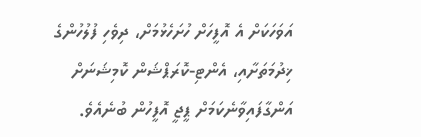އަވަހަކަށް އެ އޮފީހަށް ހުށަހެޅުމަށް، ދިވެހި ފުލުހުންގެ ޚިދުމަތަށާއި، އެންޓި-ކޮރަޕްޝަން ކޮމިޝަނަށް އަންގާފައިވާނެކަމަށް ޕީޖީ އޮފީހުން ބުނެއެވެ.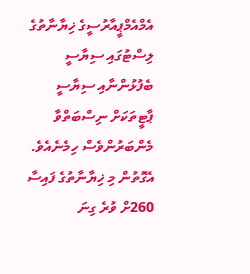އެމްއެމްޕީއާރުސީގެ ޚިޔާނާތުގެ ލިސްޓުގައި ސިޔާސީ ބެފުޅުންނާއި ސިޔާސީ ޕާޓީތަކަށް ނިސްބަތްވާ މެންބަރުންވެސް ހިމެނެއެވެ. އެގޮތުން މި ޚިޔާނާތުގެ ފައިސާ 260ށް ވުރެ ގިނަ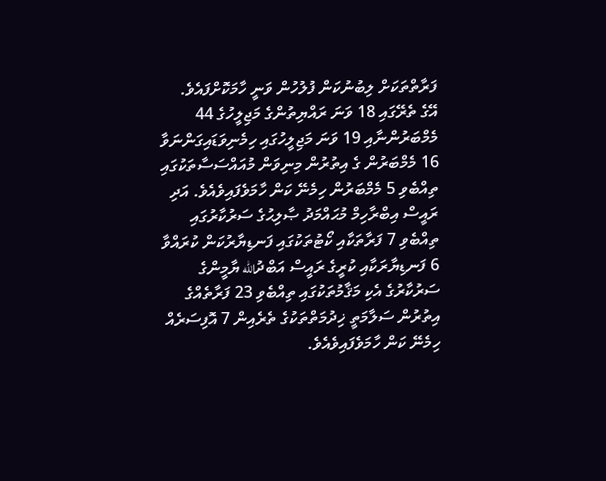ފަރާތްތަކަށް ލިބުނުކަން ފުލުހުން ވަނީ ހާމަކޮށްފައެވެ.
އޭގެ ތެރޭގައި 18 ވަނަ ރައްޔިތުންގެ މަޖިލީހުގެ 44 މެމްބަރުންނާއި 19 ވަނަ މަޖިލީހުގައި ހިމެނިވަޑައިގަންނަވާ 16 މެމްބަރުން ގެ އިތުރުން މިނިވަން މުއައްސަސާތަކުގައި ތިއްބެވި 5 މެމްބަރުން ހިމެނޭ ކަން ހާމަވެފައިވެއެވެ. އަދި ރައީސް އިބްރާހިމް މުޙައްމަދު ޞާލިޙުގެ ސަރުކާރުގައި ތިއްބެވި 7 ފަރާތަކާއި ކޯޓުތަކުގައި ފަނޑިޔާރުކަން ކުރައްވާ 6 ފަނޑިޔާރަކާއި ކުރީގެ ރައީސް އަބްދުالله ޔާމީންގެ ސަރުކާރުގެ އެކި މަޤާމުތަކުގައި ތިއްބެވި 23 ފަރާތެއްގެ އިތުރުން ސަލާމަތީ ޚިދުމަތްތަކުގެ ތެރެއިން 7 އޮފިސަރެއް ހިމެނޭ ކަން ހާމަވެފައިވެއެވެ.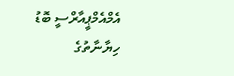އެމްއެމްޕީއާރްސީ ބޮޑު ހިޔާނާތުގެ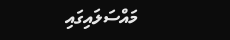މައްސަލައިގައި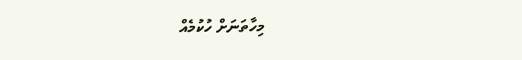މިހާތަނަށް ހުކުމެއް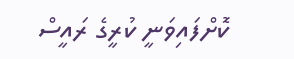ކޮށްފައިވަނީ ކުރީގެ ރައީސް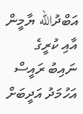އަބްދުالله ޔާމީން އާއި ކުރީގެ ނައިބު ރައީސް އަހުމަދު އަދީބަށް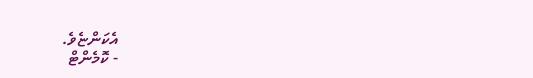އެކަންޏެވެ.
- ކޮމެންޓް